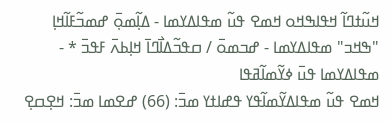ߞߎ߬ߙߣߊ߬ ߞߟߊߒߞߋ ߞߘߐ ߟߎ߬ ߘߟߊߡߌߘߊ - ߡߊ߲߬ߘߋ߲߫ ߝߘߏ߬ߓߊ߬ߞߊ߲ "ߒߞߏ" ߘߟߊߡߌߘߊ - ߝߏߘߋ߫ / ߛߟߏ߬ߡߊ߯ߣߊ߫ ߞߊ߲ߕߍ߫ ߓߟߏ߫ * - ߘߟߊߡߌߘߊ ߟߎ߫ ߦߌ߬ߘߊ߬ߥߟߊ
ߞߘߐ ߟߎ߬ ߘߟߊߡߌ߬ߘߊ߬ߟߌ ߟߝߊߙߌ ߘߏ߫: (66) ߝߐߘߊ ߘߏ߫: ߞߐ߲ߛߐ߲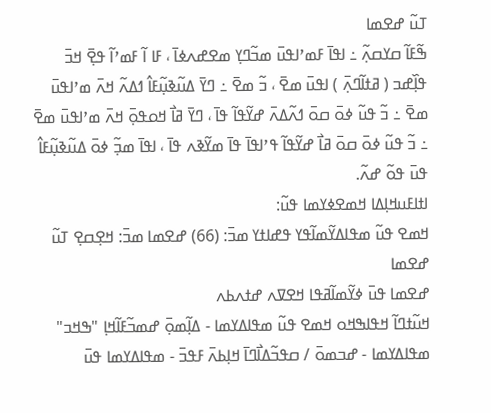ߠߎ߬ ߝߐߘߊ
ߒ߬ߓߊ߬ ߛߌߛߍ߲߬ ߸ ߊߟߊ߫ ߓߘߴߊߟߎ߫ ߘߏ߬ߣߌ߲ ߘߐߝߍߦߊ߫ ، ߓߊ ߊ߬ ߓߘߴߊ߬ ߟߐ߲߫ ߞߏ߫ ߟߊ߲߰ߝߏ ( ߥߙߊ߬ߣߍ߲߫ ) ߊߟߎ߫ ߘߐ߫ ، ߏ߬ ߘߐ߫ ߸ ߣߌ߫ ߡߎ߬ߢߎ߲߬ߓߊ߮ ߗߡߍ߬ ߞߍ߫ ߘߴߊߟߎ߫ ߘߐ߫ ߸ ߏ߬ ߟߎ߬ ߦߋ߫ ߛߋ߫ ߗߍ߬ߡߍ߫ ߝߌ߬ߟߊ߬ ߟߊ߫ ، ߣߌ߫ ߥߊ߯ ߞߋߟߋ߲߫ ߞߍ߫ ߘߴߊߟߎ߫ ߘߐ߫ ߸ ߏ߬ ߟߎ߬ ߦߋ߫ ߛߋ߫ ߥߊ߯ ߝߌ߬ߟߊ߬ ߟߴߊߟߊ߫ ߟߊ߫ ߘߌ߬ߢߍ ߟߊ߫ ، ߊߟߊ߫ ߘߏ߲߬ ߦߋ߫ ߡߎ߬ߢߎ߲߬ߓߊ߮ ߟߎ߫ ߟߋ߬ ߝߍ߬.
ߊߙߊߓߎߞߊ߲ߡߊ ߞߘߐߦߌߘߊ ߟߎ߬:
ߞߘߐ ߟߎ߬ ߘߟߊߡߌ߬ߘߊ߬ߟߌ ߟߝߊߙߌ ߘߏ߫: (66) ߝߐߘߊ ߘߏ߫: ߞߐ߲ߛߐ߲ ߠߎ߬ ߝߐߘߊ
ߝߐߘߊ ߟߎ߫ ߦߌ߬ߘߊ߬ߥߟߊ ߞߐߜߍ ߝߙߍߕߍ
ߞߎ߬ߙߣߊ߬ ߞߟߊߒߞߋ ߞߘߐ ߟߎ߬ ߘߟߊߡߌߘߊ - ߡߊ߲߬ߘߋ߲߫ ߝߘߏ߬ߓߊ߬ߞߊ߲ "ߒߞߏ" ߘߟߊߡߌߘߊ - ߝߏߘߋ߫ / ߛߟߏ߬ߡߊ߯ߣߊ߫ ߞߊ߲ߕߍ߫ ߓߟߏ߫ - ߘߟߊߡߌߘߊ ߟߎ߫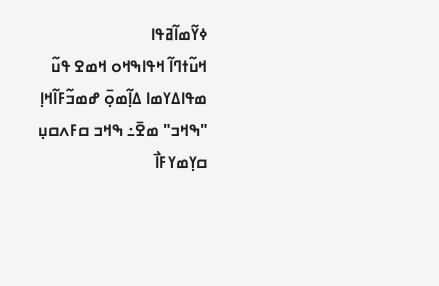ߦߌ߬ߘߊ߬ߥߟߊ
ߞߎ߬ߙߣߊ߬ ߞߟߊߒߞߋ ߞߘߐ ߟߎ߬ ߘߟߊߡߌߘߊ ߡߊ߲߬ߘߋ߲߫ ߝߘߏ߬ߓߊ߬ߞߊ߲ "ߒߞߏ" ߘߐ߫߸ ߒߞߏ ߛߓߍߛߎ߲ ߛߌ߲ߘߌߓߊ߯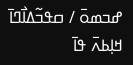ߝߏߘߋ߫ / ߛߟߏ߬ߡߊ߯ߣߊ߫ ߞߊ߲ߕߍ߫ ߟߊ߫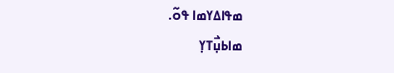ߘߟߊߡߌߘߊ ߟߋ߬.
ߘߊߕߎ߲߯ߠߌ߲